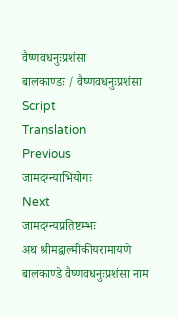वैष्णवधनुःप्रशंसा
बालकाण्डः / वैष्णवधनुःप्रशंसा
Script
Translation
Previous
जामदग्न्याभियोगः
Next
जामदग्न्यप्रतिष्टम्भः
अथ श्रीमद्वाल्मीकीयरामायणे बालकाण्डे वैष्णवधनुःप्रशंसा नाम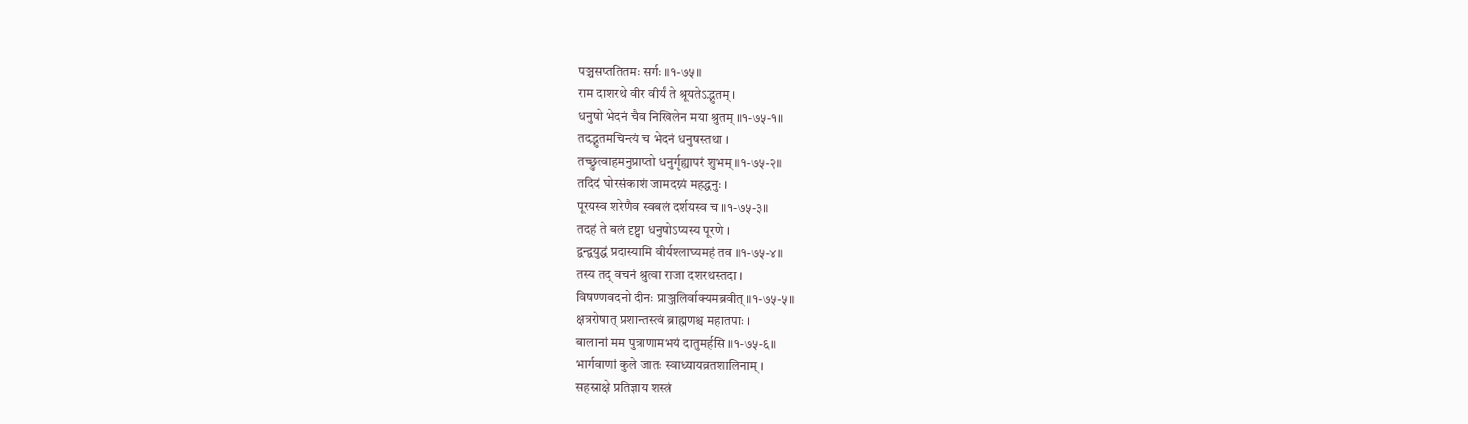पञ्चसप्ततितमः सर्गः ॥१-७५॥
राम दाशरथे वीर वीर्यं ते श्रूयतेऽद्भुतम् ।
धनुषो भेदनं चैव निखिलेन मया श्रुतम् ॥१-७५-१॥
तदद्भुतमचिन्त्यं च भेदनं धनुषस्तथा ।
तच्छ्रुत्वाहमनुप्राप्तो धनुर्गृह्यापरं शुभम् ॥१-७५-२॥
तदिदं घोरसंकाशं जामदग्न्यं महद्धनुः ।
पूरयस्व शरेणैव स्वबलं दर्शयस्व च ॥१-७५-३॥
तदहं ते बलं दृष्ट्वा धनुषोऽप्यस्य पूरणे ।
द्वन्द्वयुद्धं प्रदास्यामि वीर्यश्लाघ्यमहं तव ॥१-७५-४॥
तस्य तद् वचनं श्रुत्वा राजा दशरथस्तदा ।
विषण्णवदनो दीनः प्राञ्जलिर्वाक्यमब्रवीत् ॥१-७५-५॥
क्षत्ररोषात् प्रशान्तस्त्वं ब्राह्मणश्च महातपाः ।
बालानां मम पुत्राणामभयं दातुमर्हसि ॥१-७५-६॥
भार्गवाणां कुले जातः स्वाध्यायव्रतशालिनाम् ।
सहस्राक्षे प्रतिज्ञाय शस्त्रं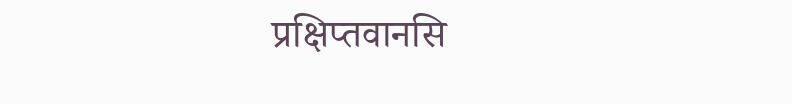प्रक्षिप्तवानसि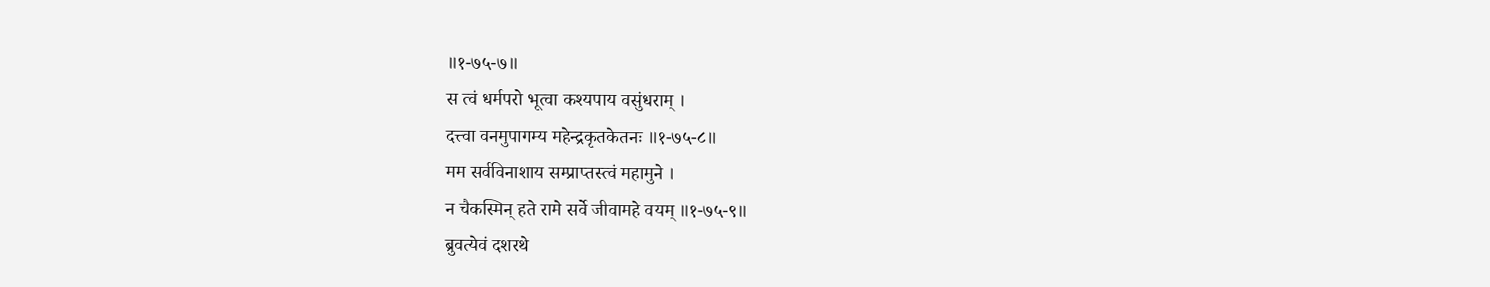॥१-७५-७॥
स त्वं धर्मपरो भूत्वा कश्यपाय वसुंधराम् ।
दत्त्वा वनमुपागम्य महेन्द्रकृतकेतनः ॥१-७५-८॥
मम सर्वविनाशाय सम्प्राप्तस्त्वं महामुने ।
न चैकस्मिन् हते रामे सर्वे जीवामहे वयम् ॥१-७५-९॥
ब्रुवत्येवं दशरथे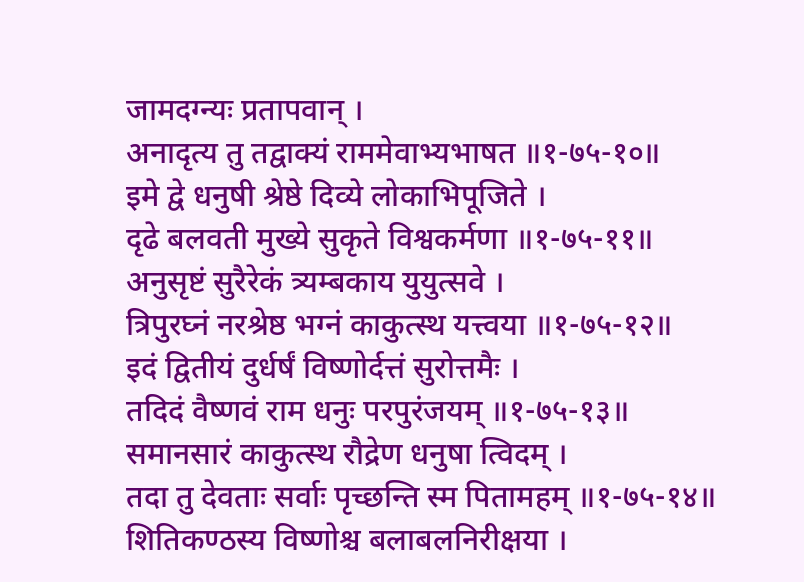जामदग्न्यः प्रतापवान् ।
अनादृत्य तु तद्वाक्यं राममेवाभ्यभाषत ॥१-७५-१०॥
इमे द्वे धनुषी श्रेष्ठे दिव्ये लोकाभिपूजिते ।
दृढे बलवती मुख्ये सुकृते विश्वकर्मणा ॥१-७५-११॥
अनुसृष्टं सुरैरेकं त्र्यम्बकाय युयुत्सवे ।
त्रिपुरघ्नं नरश्रेष्ठ भग्नं काकुत्स्थ यत्त्वया ॥१-७५-१२॥
इदं द्वितीयं दुर्धर्षं विष्णोर्दत्तं सुरोत्तमैः ।
तदिदं वैष्णवं राम धनुः परपुरंजयम् ॥१-७५-१३॥
समानसारं काकुत्स्थ रौद्रेण धनुषा त्विदम् ।
तदा तु देवताः सर्वाः पृच्छन्ति स्म पितामहम् ॥१-७५-१४॥
शितिकण्ठस्य विष्णोश्च बलाबलनिरीक्षया ।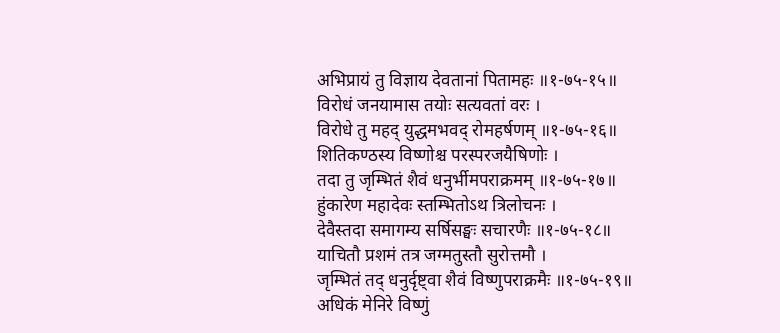अभिप्रायं तु विज्ञाय देवतानां पितामहः ॥१-७५-१५॥
विरोधं जनयामास तयोः सत्यवतां वरः ।
विरोधे तु महद् युद्धमभवद् रोमहर्षणम् ॥१-७५-१६॥
शितिकण्ठस्य विष्णोश्च परस्परजयैषिणोः ।
तदा तु जृम्भितं शैवं धनुर्भीमपराक्रमम् ॥१-७५-१७॥
हुंकारेण महादेवः स्तम्भितोऽथ त्रिलोचनः ।
देवैस्तदा समागम्य सर्षिसङ्घः सचारणैः ॥१-७५-१८॥
याचितौ प्रशमं तत्र जग्मतुस्तौ सुरोत्तमौ ।
जृम्भितं तद् धनुर्दृष्ट्वा शैवं विष्णुपराक्रमैः ॥१-७५-१९॥
अधिकं मेनिरे विष्णुं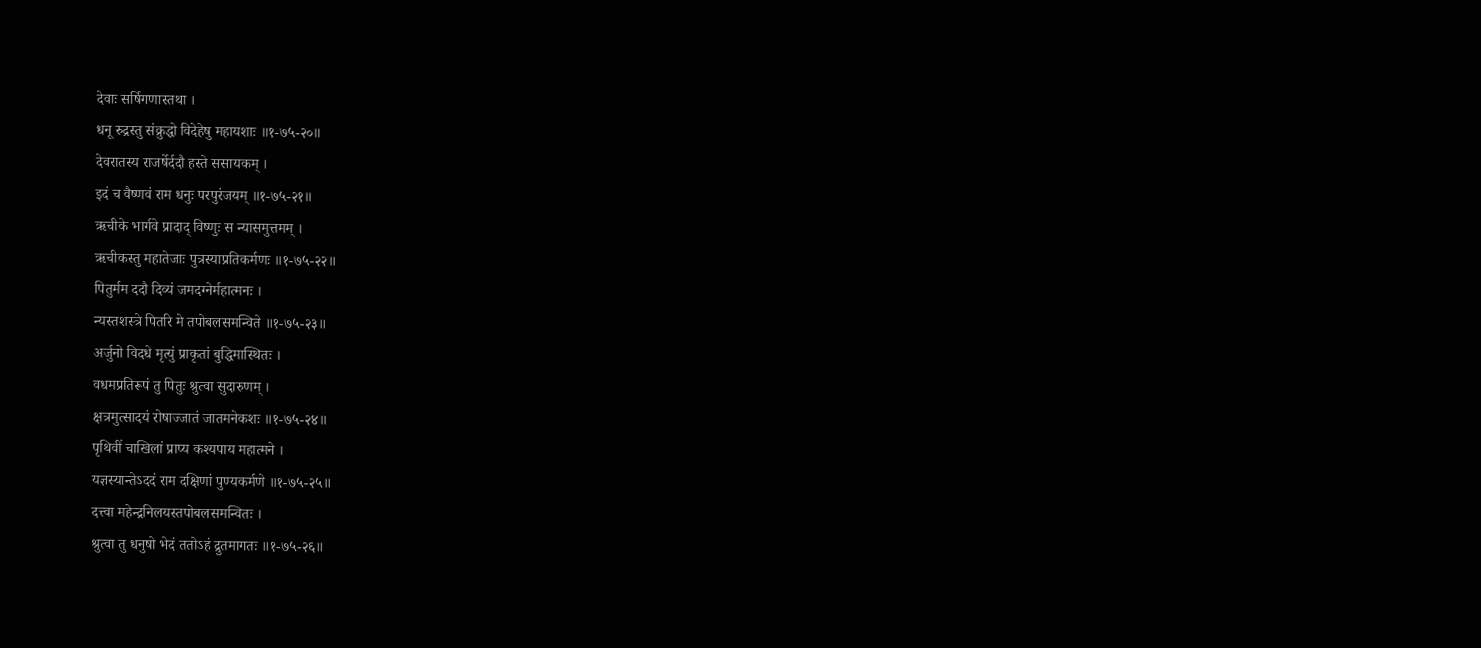देवाः सर्षिगणास्तथा ।
धनू रुद्रस्तु संक्रुद्धो विदेहेषु महायशाः ॥१-७५-२०॥
देवरातस्य राजर्षेर्ददौ हस्ते ससायकम् ।
इदं च वैष्णवं राम धनुः परपुरंजयम् ॥१-७५-२१॥
ऋचीके भार्गवे प्रादाद् विष्णुः स न्यासमुत्तमम् ।
ऋचीकस्तु महातेजाः पुत्रस्याप्रतिकर्मणः ॥१-७५-२२॥
पितुर्मम ददौ दिव्यं जमदग्नेर्महात्मनः ।
न्यस्तशस्त्रे पितरि मे तपोबलसमन्विते ॥१-७५-२३॥
अर्जुनो विदधे मृत्युं प्राकृतां बुद्धिमास्थितः ।
वधमप्रतिरूपं तु पितुः श्रुत्वा सुदारुणम् ।
क्षत्रमुत्सादयं रोषाज्जातं जातमनेकशः ॥१-७५-२४॥
पृथिवीं चाखिलां प्राप्य कश्यपाय महात्मने ।
यज्ञस्यान्तेऽददं राम दक्षिणां पुण्यकर्मणे ॥१-७५-२५॥
दत्त्वा महेन्द्रनिलयस्तपोबलसमन्वितः ।
श्रुत्वा तु धनुषो भेदं ततोऽहं द्रुतमागतः ॥१-७५-२६॥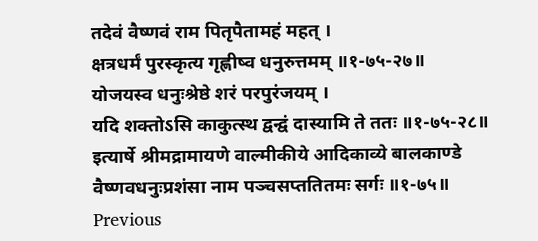तदेवं वैष्णवं राम पितृपैतामहं महत् ।
क्षत्रधर्मं पुरस्कृत्य गृह्णीष्व धनुरुत्तमम् ॥१-७५-२७॥
योजयस्व धनुःश्रेष्ठे शरं परपुरंजयम् ।
यदि शक्तोऽसि काकुत्स्थ द्वन्द्वं दास्यामि ते ततः ॥१-७५-२८॥
इत्यार्षे श्रीमद्रामायणे वाल्मीकीये आदिकाव्ये बालकाण्डे वैष्णवधनुःप्रशंसा नाम पञ्चसप्ततितमः सर्गः ॥१-७५॥
Previous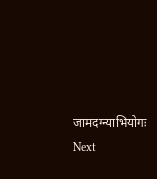जामदग्न्याभियोगः
Next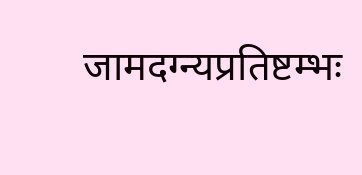जामदग्न्यप्रतिष्टम्भः